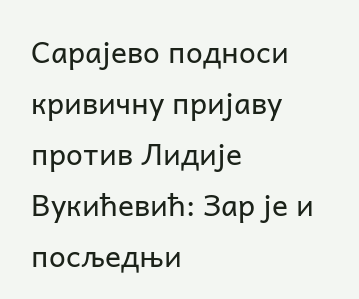Сарајево подноси кривичну пријаву против Лидије Вукићевић: Зар је и посљедњи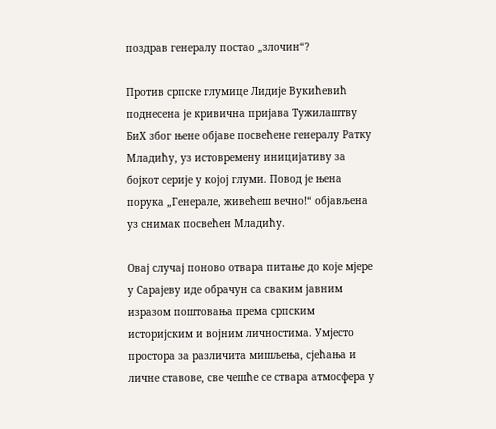поздрав генералу постао „злочин“?

Против српске глумице Лидије Вукићевић поднесена је кривична пријава Тужилаштву БиХ због њене објаве посвећене генералу Ратку Младићу, уз истовремену иницијативу за бојкот серије у којој глуми. Повод је њена порука „Генерале, живећеш вечно!“ објављена уз снимак посвећен Младићу.

Овај случај поново отвара питање до које мјере у Сарајеву иде обрачун са сваким јавним изразом поштовања према српским историјским и војним личностима. Умјесто простора за различита мишљења, сјећања и личне ставове, све чешће се ствара атмосфера у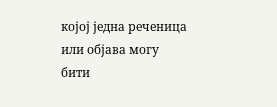којој једна реченица или објава могу бити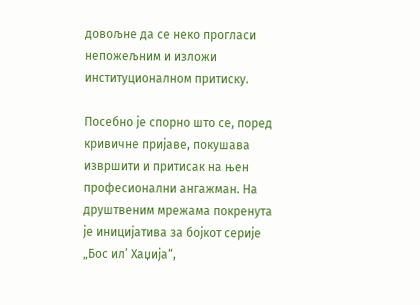довољне да се неко прогласи непожељним и изложи институционалном притиску.

Посебно је спорно што се, поред кривичне пријаве, покушава извршити и притисак на њен професионални ангажман. На друштвеним мрежама покренута је иницијатива за бојкот серије „Бос ил’ Хаџија“,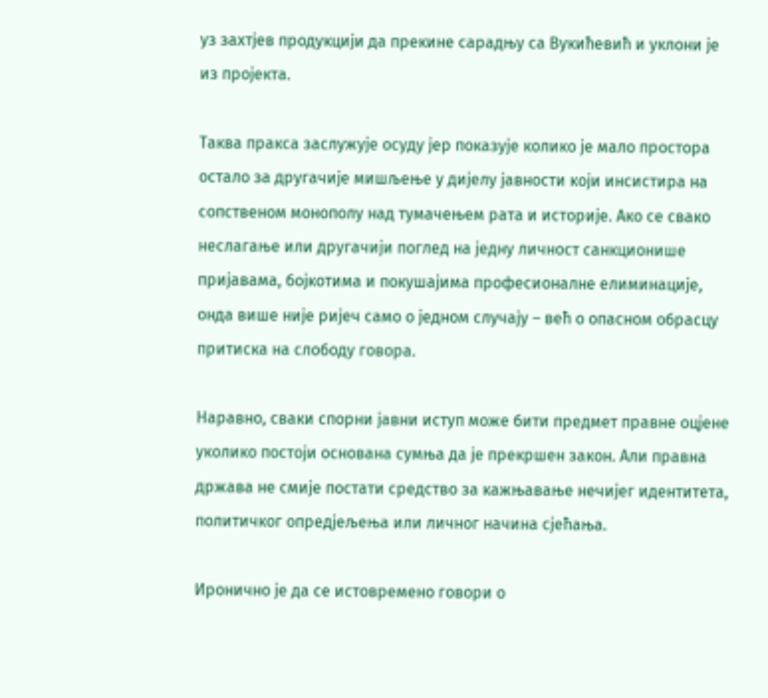уз захтјев продукцији да прекине сарадњу са Вукићевић и уклони је из пројекта.

Таква пракса заслужује осуду јер показује колико је мало простора остало за другачије мишљење у дијелу јавности који инсистира на сопственом монополу над тумачењем рата и историје. Ако се свако неслагање или другачији поглед на једну личност санкционише пријавама, бојкотима и покушајима професионалне елиминације, онда више није ријеч само о једном случају – већ о опасном обрасцу притиска на слободу говора.

Наравно, сваки спорни јавни иступ може бити предмет правне оцјене уколико постоји основана сумња да је прекршен закон. Али правна држава не смије постати средство за кажњавање нечијег идентитета, политичког опредјељења или личног начина сјећања.

Иронично је да се истовремено говори о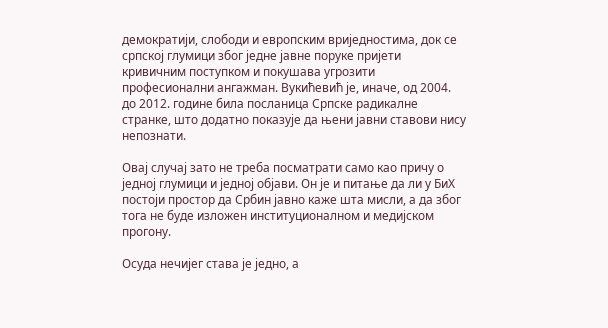демократији, слободи и европским вриједностима, док се српској глумици због једне јавне поруке пријети кривичним поступком и покушава угрозити професионални ангажман. Вукићевић је, иначе, од 2004. до 2012. године била посланица Српске радикалне странке, што додатно показује да њени јавни ставови нису непознати.

Овај случај зато не треба посматрати само као причу о једној глумици и једној објави. Он је и питање да ли у БиХ постоји простор да Србин јавно каже шта мисли, а да због тога не буде изложен институционалном и медијском прогону.

Осуда нечијег става је једно, а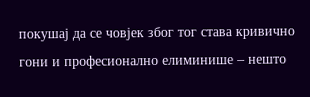покушај да се човјек због тог става кривично гони и професионално елиминише – нешто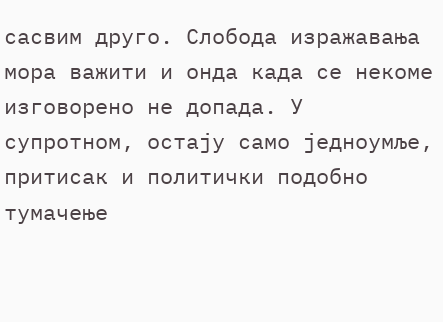сасвим друго. Слобода изражавања мора важити и онда када се некоме изговорено не допада. У супротном, остају само једноумље, притисак и политички подобно тумачење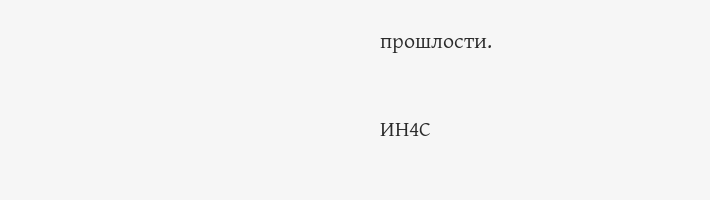прошлости.

ИН4С